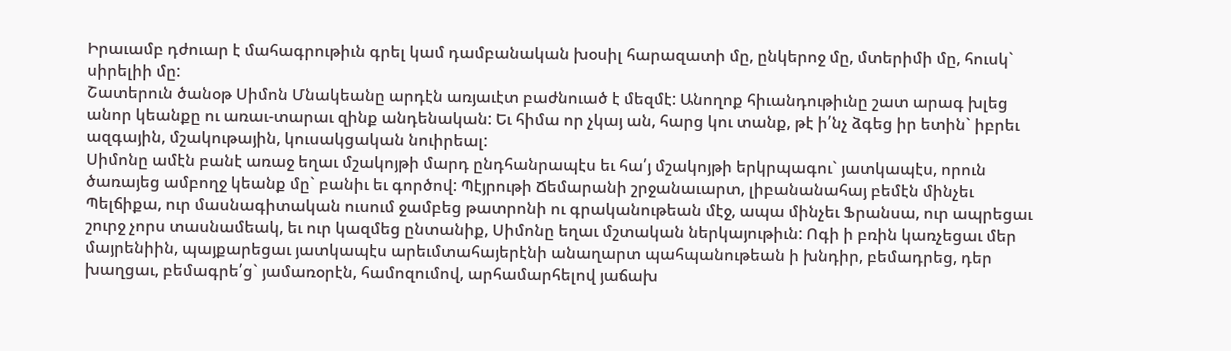Իրաւամբ դժուար է մահագրութիւն գրել կամ դամբանական խօսիլ հարազատի մը, ընկերոջ մը, մտերիմի մը, հուսկ` սիրելիի մը:
Շատերուն ծանօթ Սիմոն Մնակեանը արդէն առյաւէտ բաժնուած է մեզմէ: Անողոք հիւանդութիւնը շատ արագ խլեց անոր կեանքը ու առաւ-տարաւ զինք անդենական: Եւ հիմա որ չկայ ան, հարց կու տանք, թէ ի՛նչ ձգեց իր ետին` իբրեւ ազգային, մշակութային, կուսակցական նուիրեալ:
Սիմոնը ամէն բանէ առաջ եղաւ մշակոյթի մարդ ընդհանրապէս եւ հա՛յ մշակոյթի երկրպագու` յատկապէս, որուն ծառայեց ամբողջ կեանք մը` բանիւ եւ գործով: Պէյրութի Ճեմարանի շրջանաւարտ, լիբանանահայ բեմէն մինչեւ Պելճիքա, ուր մասնագիտական ուսում ջամբեց թատրոնի ու գրականութեան մէջ, ապա մինչեւ Ֆրանսա, ուր ապրեցաւ շուրջ չորս տասնամեակ, եւ ուր կազմեց ընտանիք, Սիմոնը եղաւ մշտական ներկայութիւն: Ոգի ի բռին կառչեցաւ մեր մայրենիին, պայքարեցաւ յատկապէս արեւմտահայերէնի անաղարտ պահպանութեան ի խնդիր, բեմադրեց, դեր խաղցաւ, բեմագրե՛ց` յամառօրէն, համոզումով, արհամարհելով յաճախ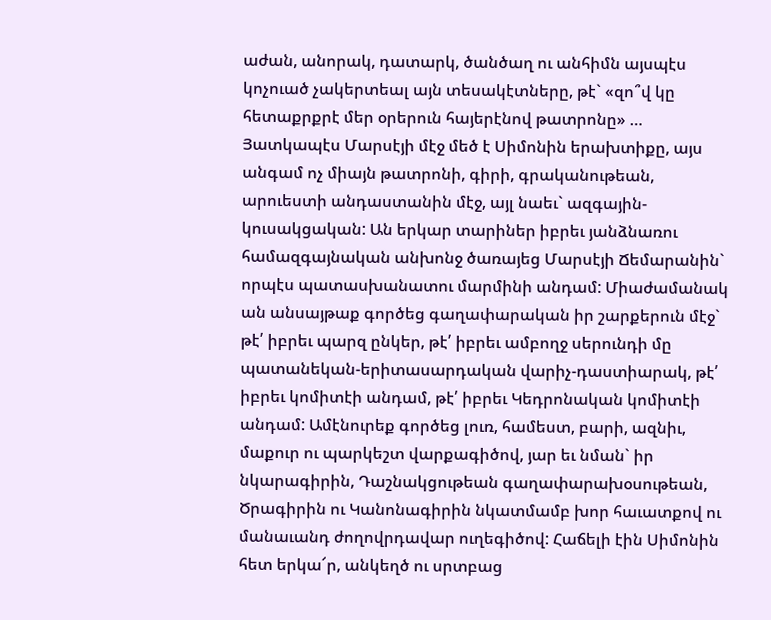աժան, անորակ, դատարկ, ծանծաղ ու անհիմն այսպէս կոչուած չակերտեալ այն տեսակէտները, թէ` «զո՞վ կը հետաքրքրէ մեր օրերուն հայերէնով թատրոնը» …
Յատկապէս Մարսէյի մէջ մեծ է Սիմոնին երախտիքը, այս անգամ ոչ միայն թատրոնի, գիրի, գրականութեան, արուեստի անդաստանին մէջ, այլ նաեւ` ազգային-կուսակցական: Ան երկար տարիներ իբրեւ յանձնառու համազգայնական անխոնջ ծառայեց Մարսէյի Ճեմարանին` որպէս պատասխանատու մարմինի անդամ: Միաժամանակ ան անսայթաք գործեց գաղափարական իր շարքերուն մէջ` թէ՛ իբրեւ պարզ ընկեր, թէ՛ իբրեւ ամբողջ սերունդի մը պատանեկան-երիտասարդական վարիչ-դաստիարակ, թէ՛ իբրեւ կոմիտէի անդամ, թէ՛ իբրեւ Կեդրոնական կոմիտէի անդամ: Ամէնուրեք գործեց լուռ, համեստ, բարի, ազնիւ, մաքուր ու պարկեշտ վարքագիծով, յար եւ նման` իր նկարագիրին, Դաշնակցութեան գաղափարախօսութեան, Ծրագիրին ու Կանոնագիրին նկատմամբ խոր հաւատքով ու մանաւանդ ժողովրդավար ուղեգիծով: Հաճելի էին Սիմոնին հետ երկա՜ր, անկեղծ ու սրտբաց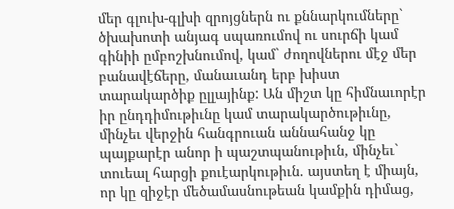մեր գլուխ-գլխի զրոյցներն ու քննարկումները` ծխախոտի անյագ սպառումով ու սուրճի կամ գինիի ըմբոշխնումով, կամ` ժողովներու մէջ մեր բանավէճերը, մանաւանդ երբ խիստ տարակարծիք ըլլայինք: Ան միշտ կը հիմնաւորէր իր ընդդիմութիւնը կամ տարակարծութիւնը, մինչեւ վերջին հանգրուան աննահանջ կը պայքարէր անոր ի պաշտպանութիւն, մինչեւ` տուեալ հարցի քուէարկութիւն. այստեղ է միայն, որ կը զիջէր մեծամասնութեան կամքին դիմաց,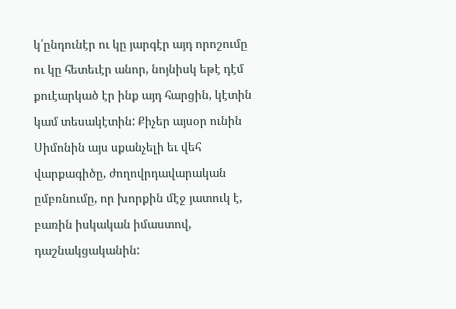կ՛ընդունէր ու կը յարգէր այդ որոշումը ու կը հետեւէր անոր, նոյնիսկ եթէ դէմ քուէարկած էր ինք այդ հարցին, կէտին կամ տեսակէտին: Քիչեր այսօր ունին Սիմոնին այս սքանչելի եւ վեհ վարքագիծը, ժողովրդավարական ըմբռնումը, որ խորքին մէջ յատուկ է, բառին իսկական իմաստով, դաշնակցականին: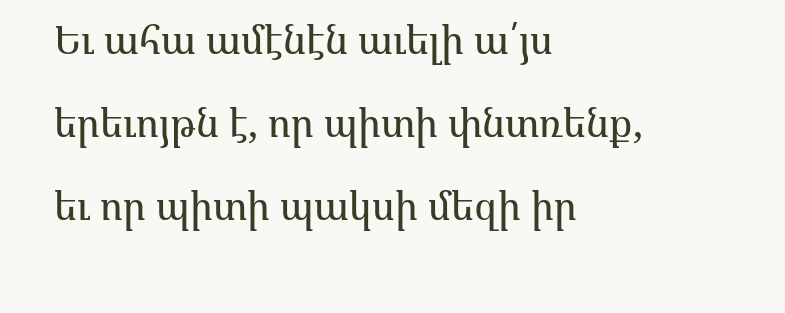Եւ ահա ամէնէն աւելի ա՛յս երեւոյթն է, որ պիտի փնտռենք, եւ որ պիտի պակսի մեզի իր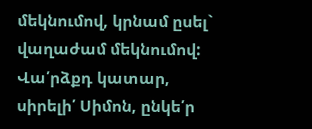մեկնումով, կրնամ ըսել` վաղաժամ մեկնումով:
Վա՛րձքդ կատար, սիրելի՛ Սիմոն, ընկե՛ր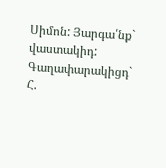Սիմոն: Յարգա՛նք` վաստակիդ:
Գաղափարակիցդ`
Հ.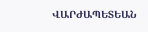ՎԱՐԺԱՊԵՏԵԱՆ